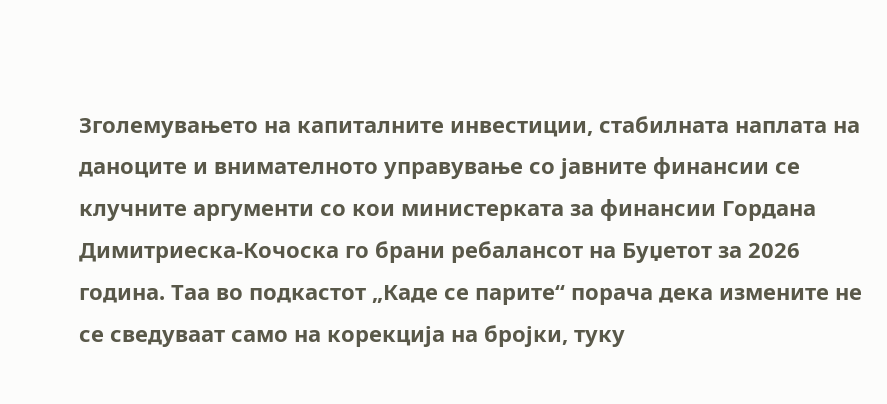Зголемувањето на капиталните инвестиции, стабилната наплата на даноците и внимателното управување со јавните финансии се клучните аргументи со кои министерката за финансии Гордана Димитриеска-Кочоска го брани ребалансот на Буџетот за 2026 година. Таа во подкастот „Каде се парите“ порача дека измените не се сведуваат само на корекција на бројки, туку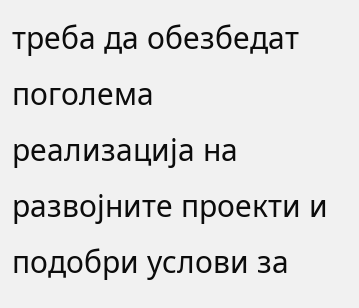треба да обезбедат поголема реализација на развојните проекти и подобри услови за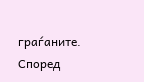граѓаните.
Според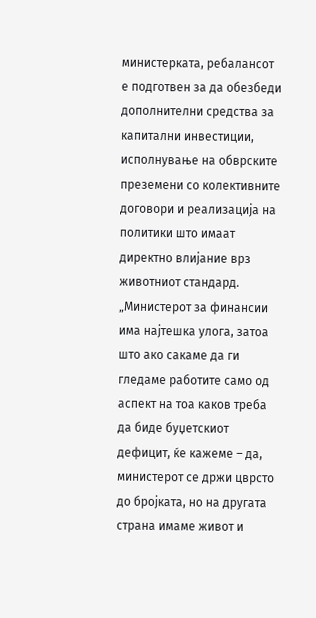министерката, ребалансот е подготвен за да обезбеди дополнителни средства за капитални инвестиции, исполнување на обврските преземени со колективните договори и реализација на политики што имаат директно влијание врз животниот стандард.
„Министерот за финансии има најтешка улога, затоа што ако сакаме да ги гледаме работите само од аспект на тоа каков треба да биде буџетскиот дефицит, ќе кажеме – да, министерот се држи цврсто до бројката, но на другата страна имаме живот и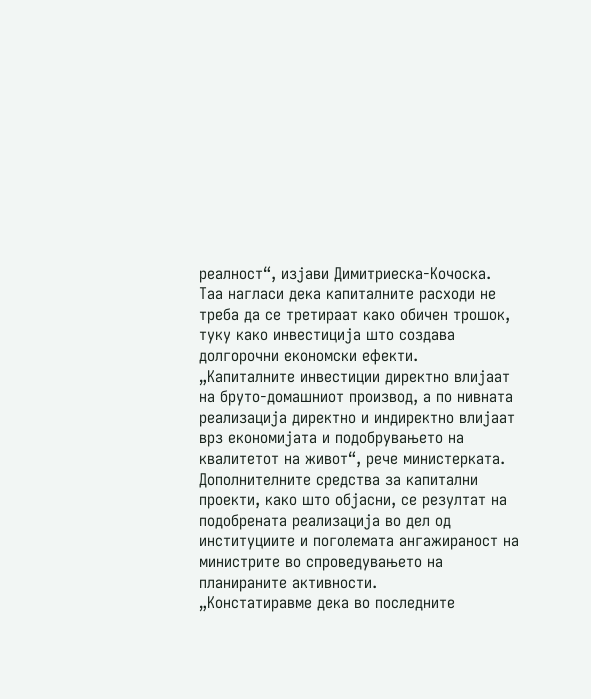реалност“, изјави Димитриеска-Кочоска.
Таа нагласи дека капиталните расходи не треба да се третираат како обичен трошок, туку како инвестиција што создава долгорочни економски ефекти.
„Капиталните инвестиции директно влијаат на бруто-домашниот производ, а по нивната реализација директно и индиректно влијаат врз економијата и подобрувањето на квалитетот на живот“, рече министерката.
Дополнителните средства за капитални проекти, како што објасни, се резултат на подобрената реализација во дел од институциите и поголемата ангажираност на министрите во спроведувањето на планираните активности.
„Констатиравме дека во последните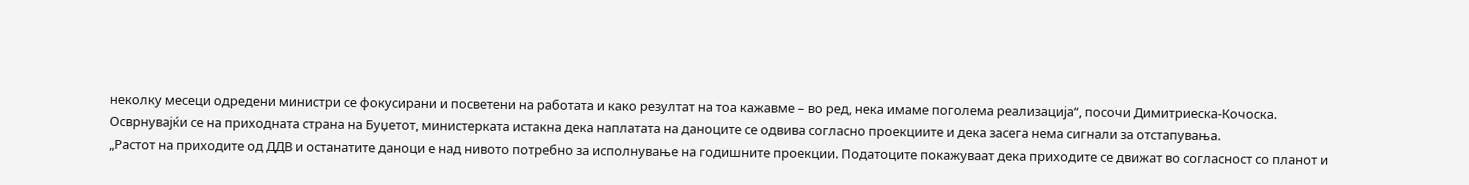неколку месеци одредени министри се фокусирани и посветени на работата и како резултат на тоа кажавме – во ред, нека имаме поголема реализација“, посочи Димитриеска-Кочоска.
Осврнувајќи се на приходната страна на Буџетот, министерката истакна дека наплатата на даноците се одвива согласно проекциите и дека засега нема сигнали за отстапувања.
„Растот на приходите од ДДВ и останатите даноци е над нивото потребно за исполнување на годишните проекции. Податоците покажуваат дека приходите се движат во согласност со планот и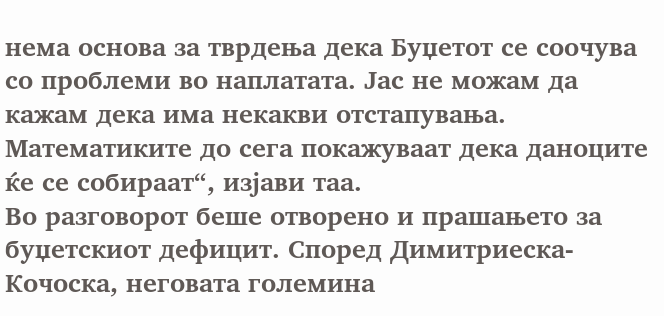нема основа за тврдења дека Буџетот се соочува со проблеми во наплатата. Јас не можам да кажам дека има некакви отстапувања. Математиките до сега покажуваат дека даноците ќе се собираат“, изјави таа.
Во разговорот беше отворено и прашањето за буџетскиот дефицит. Според Димитриеска-Кочоска, неговата големина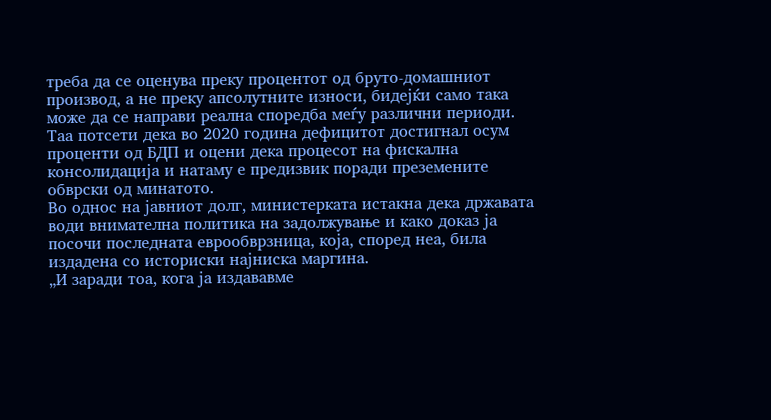треба да се оценува преку процентот од бруто-домашниот производ, а не преку апсолутните износи, бидејќи само така може да се направи реална споредба меѓу различни периоди.
Таа потсети дека во 2020 година дефицитот достигнал осум проценти од БДП и оцени дека процесот на фискална консолидација и натаму е предизвик поради преземените обврски од минатото.
Во однос на јавниот долг, министерката истакна дека државата води внимателна политика на задолжување и како доказ ја посочи последната еврообврзница, која, според неа, била издадена со историски најниска маргина.
„И заради тоа, кога ја издававме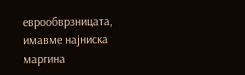еврообврзницата, имавме најниска маргина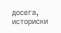досега, историски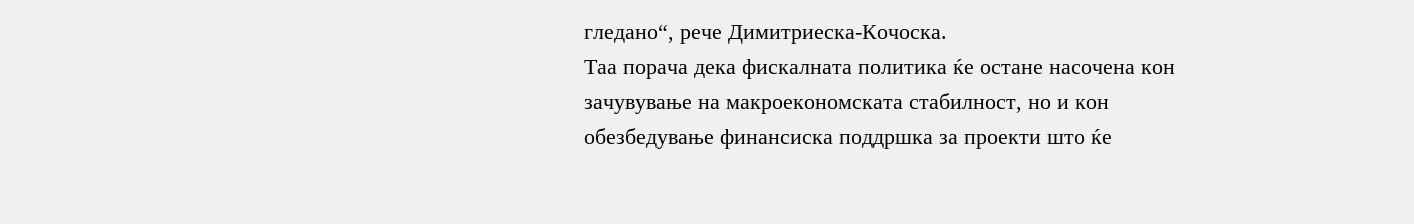гледано“, рече Димитриеска-Кочоска.
Таа порача дека фискалната политика ќе остане насочена кон зачувување на макроекономската стабилност, но и кон обезбедување финансиска поддршка за проекти што ќе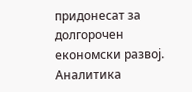придонесат за долгорочен економски развој.
Аналитика